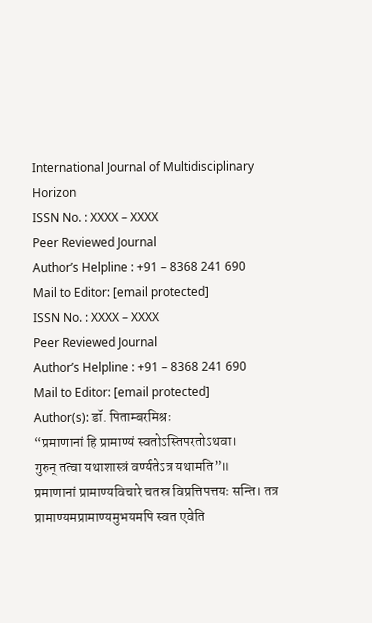International Journal of Multidisciplinary Horizon
ISSN No. : XXXX – XXXX
Peer Reviewed Journal
Author’s Helpline : +91 – 8368 241 690
Mail to Editor: [email protected]
ISSN No. : XXXX – XXXX
Peer Reviewed Journal
Author’s Helpline : +91 – 8368 241 690
Mail to Editor: [email protected]
Author(s): डॉ. पिताम्बरमिश्रः
“प्रमाणानां हि प्रामाण्यं स्वतोऽस्तिपरतोऽथवा।
गुरुन् तत्वा यथाशास्त्रं वर्ण्यतेऽत्र यथामति”॥
प्रमाणानां प्रामाण्यविचारे चतस्र विप्रत्तिपत्तयः सन्ति। तत्र प्रामाण्यमप्रामाण्यमुभयमपि स्वत एवेति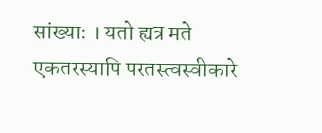सांख्याः । यतो ह्यत्र मते एकतरस्यापि परतस्त्वस्वीकारे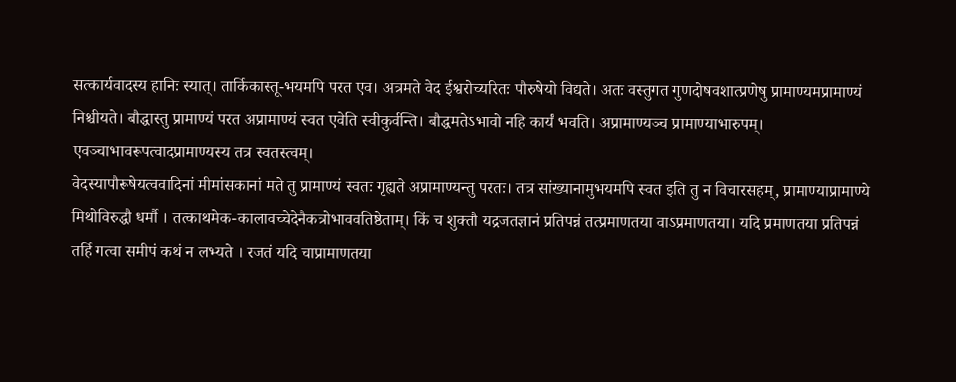सत्कार्यवादस्य हानिः स्यात्। तार्किकास्तू-भयमपि परत एव। अत्रमते वेद ईश्वरोच्यरितः पौरुषेयो विद्यते। अतः वस्तुगत गुणदोषवशात्प्रणेषु प्रामाण्यमप्रामाण्यं निश्चीयते। बौद्धास्तु प्रामाण्यं परत अप्रामाण्यं स्वत एवेति स्वीकुर्वन्ति। बौद्धमतेऽभावो नहि कार्यं भवति। अप्रामाण्यञ्च प्रामाण्याभारुपम्। एवञ्चाभावरूपत्वादप्रामाण्यस्य तत्र स्वतस्त्वम्।
वेदस्यापौरूषेयत्ववादिनां मीमांसकानां मते तु प्रामाण्यं स्वतः गृह्यते अप्रामाण्यन्तु परतः। तत्र सांख्यानामुभयमपि स्वत इति तु न विचारसहम्, प्रामाण्याप्रामाण्ये मिथोविरुद्धौ धर्मौ । तत्काथमेक-कालावच्चेदेनैकत्रोभाववतिष्ठेताम्। किं च शुक्तौ यद्रजतज्ञानं प्रतिपन्नं तत्प्रमाणतया वाऽप्रमाणतया। यदि प्रमाणतया प्रतिपन्नं तर्हि गत्वा समीपं कथं न लभ्यते । रजतं यदि चाप्रामाणतया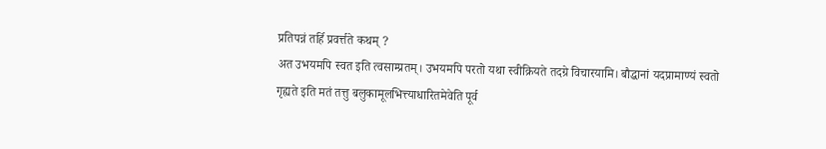प्रतिपन्नं तर्हि प्रवर्त्तते कथम् ?
अत उभयमपि स्वत इति त्वसाम्प्रतम्। उभयमपि परतो यथा स्वीक्रियते तदग्रे विचारयामि। बौद्धानां यदप्रामाण्यं स्वतो गृह्यते इति मतं तत्तु बलुकामूलभित्त्याधारितमेवेति पूर्व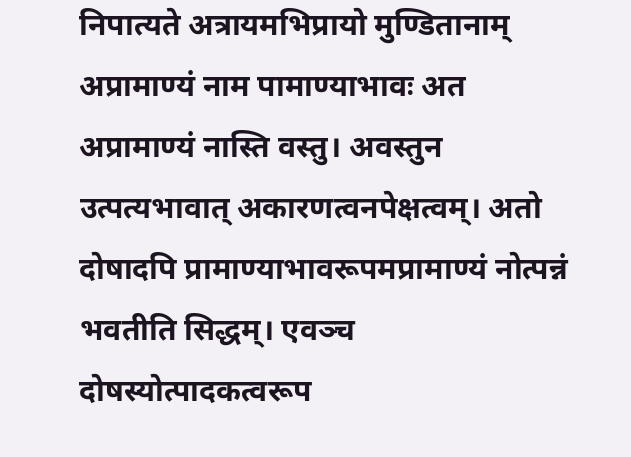निपात्यते अत्रायमभिप्रायो मुण्डितानाम् अप्रामाण्यं नाम पामाण्याभावः अत अप्रामाण्यं नास्ति वस्तु। अवस्तुन उत्पत्यभावात् अकारणत्वनपेक्षत्वम्। अतो दोषादपि प्रामाण्याभावरूपमप्रामाण्यं नोत्पन्नं भवतीति सिद्धम्। एवञ्च दोषस्योत्पादकत्वरूप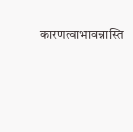कारणत्वाभावन्नास्ति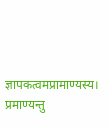ज्ञापकत्वमप्रामाण्यस्य। प्रमाण्यन्तु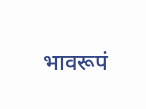भावरूपं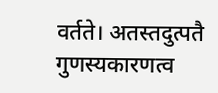वर्तते। अतस्तदुत्पतै गुणस्यकारणत्व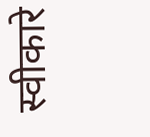स्वीकारे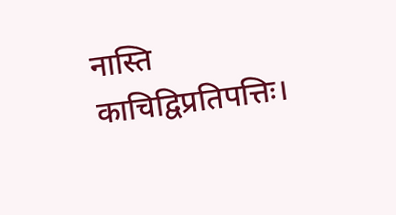नास्ति काचिद्विप्रतिपत्तिः।